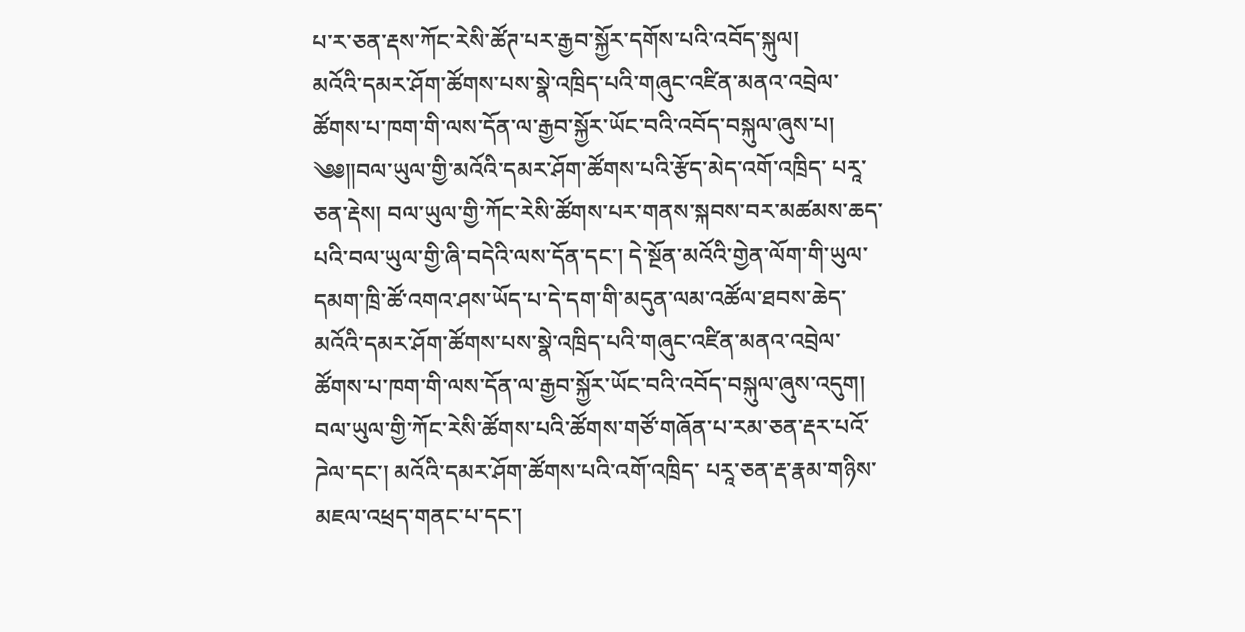པ་ར་ཅན་རྡས་ཀོང་རེསི་ཚོཊ་པར་རྒྱབ་སྐྱོར་དགོས་པའི་འབོད་སྐུལ།
མའོའི་དམར་ཤོག་ཚོགས་པས་སྣེ་འཁྲིད་པའི་གཞུང་འཛིན་མནའ་འབྲེལ་ཚོགས་པ་ཁག་གི་ལས་དོན་ལ་རྒྱབ་སྐྱོར་ཡོང་བའི་འབོད་བསྐུལ་ཞུས་པ།
༄༅༎བལ་ཡུལ་གྱི་མའོའི་དམར་ཤོག་ཚོགས་པའི་རྩོད་མེད་འགོ་འཁྲིད་ པརཱ་ཅན་རྡེས། བལ་ཡུལ་གྱི་ཀོང་རེསི་ཚོགས་པར་གནས་སྐབས་བར་མཚམས་ཆད་པའི་བལ་ཡུལ་གྱི་ཞི་བདེའི་ལས་དོན་དང་། དེ་སྔོན་མའོའི་གྱེན་ལོག་གི་ཡུལ་དམག་ཁྲི་ཚོ་འགའ་ཤས་ཡོད་པ་དེ་དག་གི་མདུན་ལམ་འཚོལ་ཐབས་ཆེད་མའོའི་དམར་ཤོག་ཚོགས་པས་སྣེ་འཁྲིད་པའི་གཞུང་འཛིན་མནའ་འབྲེལ་ཚོགས་པ་ཁག་གི་ལས་དོན་ལ་རྒྱབ་སྐྱོར་ཡོང་བའི་འབོད་བསྐུལ་ཞུས་འདུག།
བལ་ཡུལ་གྱི་ཀོང་རེསི་ཚོགས་པའི་ཚོགས་གཙོ་གཞོན་པ་རམ་ཅན་རྡར་པའོ་ཌེལ་དང་། མའོའི་དམར་ཤོག་ཚོགས་པའི་འགོ་འཁྲིད་ པརཱ་ཅན་རྡ་རྣམ་གཉིས་མཇལ་འཕྲད་གནང་པ་དང་།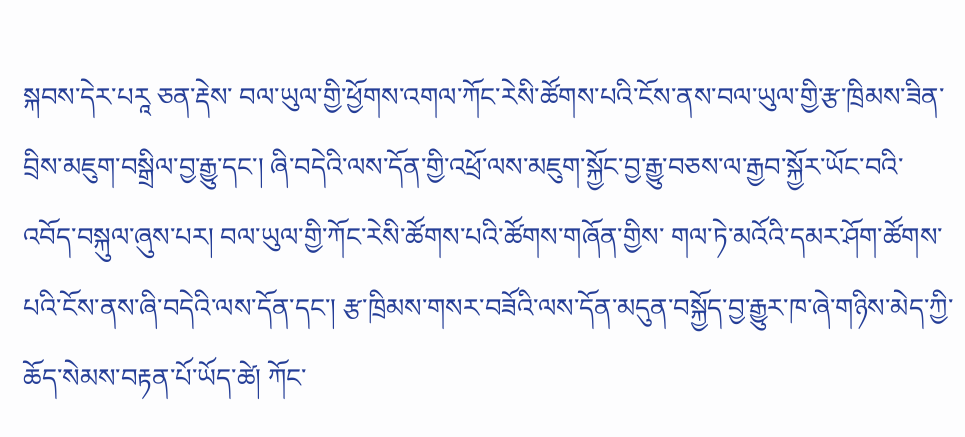སྐབས་དེར་པརཱ ཅན་རྡེས་ བལ་ཡུལ་གྱི་ཕྱོགས་འགལ་ཀོང་རེསི་ཚོགས་པའི་ངོས་ནས་བལ་ཡུལ་གྱི་རྩ་ཁྲིམས་ཟིན་བྲིས་མཇུག་བསྒྲིལ་བྱ་རྒྱུ་དང་། ཞི་བདེའི་ལས་དོན་གྱི་འཕྲོ་ལས་མཇུག་སྐྱོང་བྱ་རྒྱུ་བཅས་ལ་རྒྱབ་སྐྱོར་ཡོང་བའི་འབོད་བསྐུལ་ཞུས་པར། བལ་ཡུལ་གྱི་ཀོང་རེསི་ཚོགས་པའི་ཚོགས་གཞོན་གྱིས་ གལ་ཏེ་མའོའི་དམར་ཤོག་ཚོགས་པའི་ངོས་ནས་ཞི་བདེའི་ལས་དོན་དང་། རྩ་ཁྲིམས་གསར་བཟོའི་ལས་དོན་མདུན་བསྐྱོད་བྱ་རྒྱུར་ཁ་ཞེ་གཉིས་མེད་ཀྱི་ཆོད་སེམས་བརྟན་པོ་ཡོད་ཚེ། ཀོང་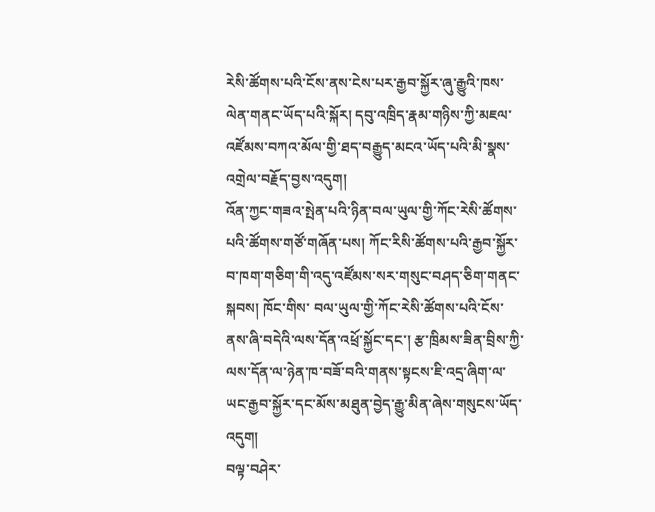རེསི་ཚོགས་པའི་ངོས་ནས་ངེས་པར་རྒྱབ་སྐྱོར་ཞུ་རྒྱུའི་ཁས་ལེན་གནང་ཡོད་པའི་སྐོར། དབུ་འཁྲིད་རྣམ་གཉིས་ཀྱི་མཇལ་འཛོམས་བཀའ་མོལ་གྱི་ཐད་བརྒྱུད་མངའ་ཡོད་པའི་མི་སྣས་འགྲེལ་བརྗོད་བྱས་འདུག།
འོན་ཀྱང་གཟའ་སྤེན་པའི་ཉིན་བལ་ཡུལ་གྱི་ཀོང་རེསི་ཚོགས་པའི་ཚོགས་གཙོ་གཞོན་པས། ཀོང་རིསི་ཚོགས་པའི་རྒྱབ་སྐྱོར་བ་ཁག་གཅིག་གི་འདུ་འཛོམས་སར་གསུང་བཤད་ཅིག་གནང་སྐབས། ཁོང་གིས་ བལ་ཡུལ་གྱི་ཀོང་རེསི་ཚོགས་པའི་ངོས་ནས་ཞི་བདེའི་ལས་དོན་འཕྲོ་སྐྱོང་དང་། རྩ་ཁྲིམས་ཟིན་བྲིས་ཀྱི་ལས་དོན་ལ་ཉེན་ཁ་བཟོ་བའི་གནས་སྟངས་ཇི་འདྲ་ཞིག་ལ་ཡང་རྒྱབ་སྐྱོར་དང་མོས་མཐུན་བྱེད་རྒྱུ་མིན་ཞེས་གསུངས་ཡོད་འདུག།
བལྟ་བཤེར་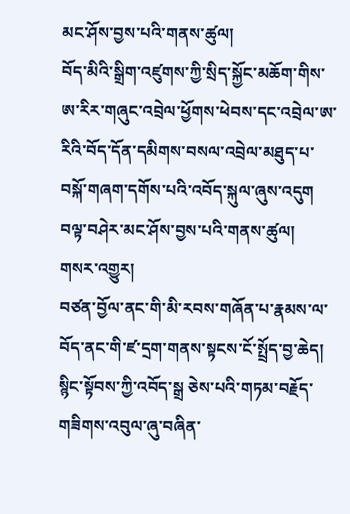མང་ཤོས་བྱས་པའི་གནས་ཚུལ།
བོད་མིའི་སྒྲིག་འཛུགས་ཀྱི་སྲིད་སྐྱོང་མཆོག་གིས་ཨ་རིར་གཞུང་འབྲེལ་ཕྱོགས་ཕེབས་དང་འབྲེལ་ཨ་རིའི་བོད་དོན་དམིགས་བསལ་འབྲེལ་མཐུད་པ་བསྐོ་གཞག་དགོས་པའི་འབོད་སྐུལ་ཞུས་འདུག
བལྟ་བཤེར་མང་ཤོས་བྱས་པའི་གནས་ཚུལ།
གསར་འགྱུར།
བཙན་བྱོལ་ནང་གི་མི་རབས་གཞོན་པ་རྣམས་ལ་བོད་ནང་གི་ཛ་དྲག་གནས་སྟངས་ངོ་སྤྲོད་བྱ་ཆེད། སྙིང་སྟོབས་ཀྱི་འབོད་སྒྲ ཅེས་པའི་གཏམ་བརྗོད་གཟིགས་འབུལ་ཞུ་བཞིན་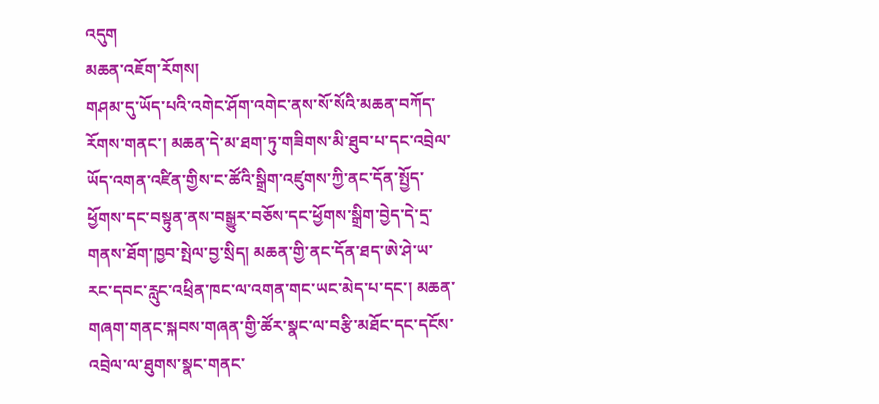འདུག
མཆན་འཇོག་རོགས།
གཤམ་དུ་ཡོད་པའི་འགེང་ཤོག་འགེང་ནས་སོ་སོའི་མཆན་བཀོད་རོགས་གནང་། མཆན་དེ་མ་ཐག་ཏུ་གཟིགས་མི་ཐུབ་པ་དང་འབྲེལ་ཡོད་འགན་འཛིན་གྱིས་ང་ཚོའི་སྒྲིག་འཛུགས་ཀྱི་ནང་དོན་སྤྱོད་ཕྱོགས་དང་བསྟུན་ནས་བསྒྱུར་བཅོས་དང་ཕྱོགས་སྒྲིག་བྱེད་དེ་དྲ་གནས་ཐོག་ཁྱབ་སྤེལ་བྱ་སྲིད། མཆན་གྱི་ནང་དོན་ཐད་ཨེ་ཤེ་ཡ་རང་དབང་རླུང་འཕྲིན་ཁང་ལ་འགན་གང་ཡང་མེད་པ་དང་། མཆན་གཞག་གནང་སྐབས་གཞན་གྱི་ཚོར་སྣང་ལ་བརྩི་མཐོང་དང་དངོས་འབྲེལ་ལ་ཐུགས་སྣང་གནང་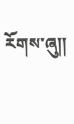རོགས་ཞུ༎